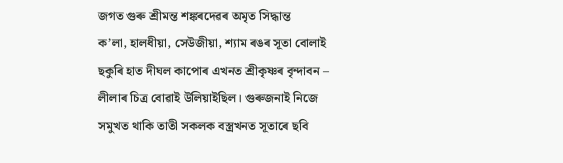জগত গুৰু শ্ৰীমন্ত শঙ্কৰদেৱৰ অমৃত সিদ্ধান্ত
ক’লা, হালধীয়া, সেউজীয়া, শ্যাম ৰঙৰ সূতা বোলাই ছকুৰি হাত দীঘল কাপোৰ এখনত শ্ৰীকৃষ্ণৰ বৃন্দাবন – লীলাৰ চিত্ৰ বোৱাই উলিয়াইছিল। গুৰুজনাই নিজে সমুখত থাকি তাতী সকলক বস্ত্ৰখনত সূতাৰে ছবি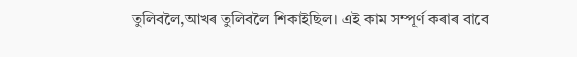তুলিবলৈ,আখৰ তুলিবলৈ শিকাইছিল। এই কাম সম্পূৰ্ণ কৰাৰ বাবে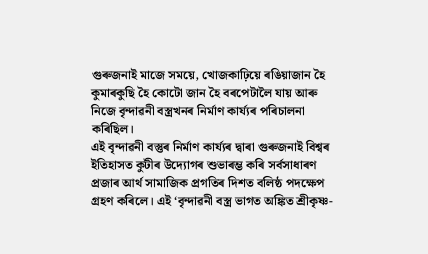গুৰুজনাই মাজে সময়ে, খোজকাঢ়িয়ে ৰঙিয়াজান হৈ কুমাৰকুছি হৈ কোটো জান হৈ বৰপেটালৈ যায় আৰু নিজে বৃন্দাৱনী বস্ত্ৰখনৰ নিৰ্মাণ কাৰ্য্যৰ পৰিচালনা কৰিছিল।
এই বৃন্দাৱনী বস্তুৰ নিৰ্মাণ কাৰ্য্যৰ দ্বাৰা গুৰুজনাই বিশ্বৰ ইতিহাসত কুটীৰ উদ্যোগৰ শুভাৰম্ভ কৰি সৰ্বসাধাৰণ প্ৰজাৰ আৰ্থ সামাজিক প্ৰগতিৰ দিশত বলিষ্ঠ পদক্ষেপ গ্ৰহণ কৰিলে। এই ‘বৃন্দাৱনী বস্ত্ৰ ভাগত অঙ্কিত শ্ৰীকৃষ্ণ-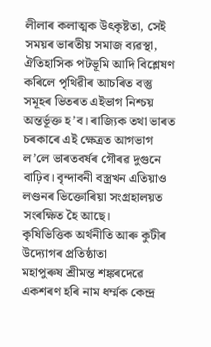লীলাৰ কলাত্মক উৎকৃষ্টতা, সেই সময়ৰ ভাৰতীয় সমাজ ব্যৱস্থা, ঐতিহাসিক পটভূমি আদি বিশ্লেষণ কৰিলে পৃথিৱীৰ আচৰিত বস্তু সমূহৰ ভিতৰত এইভাগ নিশ্চয় অন্তৰ্ভূক্ত হ’ব। ৰাজ্যিক তথা ভাৰত চৰকাৰে এই ক্ষেত্ৰত আগভাগ ল’লে ভাৰতবৰ্ষৰ গৌৰৱ দুগুনে বাঢ়িব। বৃন্দাবনী বস্ত্ৰখন এতিয়াও লণ্ডনৰ ভিক্তোৰিয়া সংগ্ৰহালয়ত সংৰক্ষিত হৈ আছে।
কৃষিভিত্তিক অৰ্থনীতি আৰু কুটীৰ উদ্যোগৰ প্ৰতিষ্ঠাতা
মহাপুৰুষ শ্ৰীমন্ত শঙ্কৰদেৱে একশৰণ হৰি নাম ধৰ্ম্মক কেন্দ্ৰ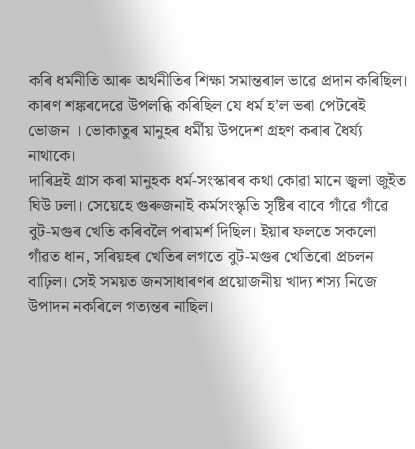কৰি ধৰ্মনীতি আৰু অৰ্থনীতিৰ শিক্ষা সমান্তৰাল ভাৱে প্ৰদান কৰিছিল। কাৰণ শঙ্কৰদেৱে উপলব্ধি কৰিছিল যে ধৰ্ম হ’ল ভৰা পেটৰেই ভোজন । ভোকাতুৰ মানুহৰ ধৰ্মীয় উপদেশ গ্ৰহণ কৰাৰ ধৈৰ্য্য নাথাকে।
দাৰিদ্ৰই গ্ৰাস কৰা মানুহক ধৰ্ম-সংস্কাৰৰ কথা কোৱা মানে জ্বলা জুইত ঘিউ ঢলা। সেয়েহে গুৰুজনাই কৰ্মসংস্কৃতি সৃষ্টিৰ বাবে গাঁৱে গাঁৱে বুট-মগুৰ খেতি কৰিবলৈ পৰামৰ্শ দিছিল। ইয়াৰ ফলতে সকলো গাঁৱত ধান, সৰিয়হৰ খেতিৰ লগতে বুট-মগুৰ খেতিৰো প্ৰচলন বাঢ়িল। সেই সময়ত জনসাধাৰণৰ প্ৰয়োজনীয় খাদ্য শস্য নিজে উপাদন নকৰিলে গত্যন্তৰ নাছিল।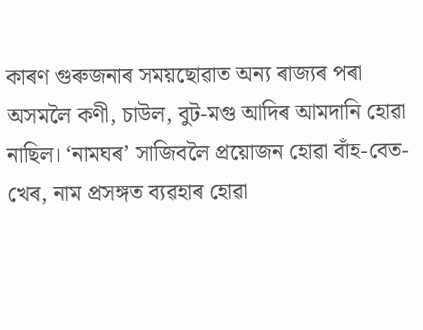কাৰণ গুৰুজনাৰ সময়ছোৱাত অন্য ৰাজ্যৰ পৰা অসমলৈ কণী, চাউল, বুট-মগু আদিৰ আমদানি হোৱা নাছিল। ‘নামঘৰ’ সাজিবলৈ প্ৰয়োজন হোৱা বাঁহ-বেত-খেৰ, নাম প্ৰসঙ্গত ব্যৱহাৰ হোৱা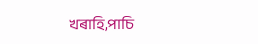খৰাহি,পাচি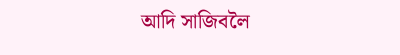আদি সাজিবলৈ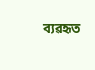ব্যৱহৃত